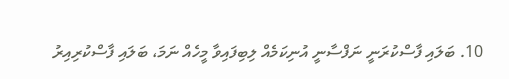10. ބަލައި ފާސްކުރަނީ ނަފްސާނީ އުނިކަމެއް ލިބިފައިވާ މީހެއް ނަމަ، ބަލައި ފާސްކުރިއިރު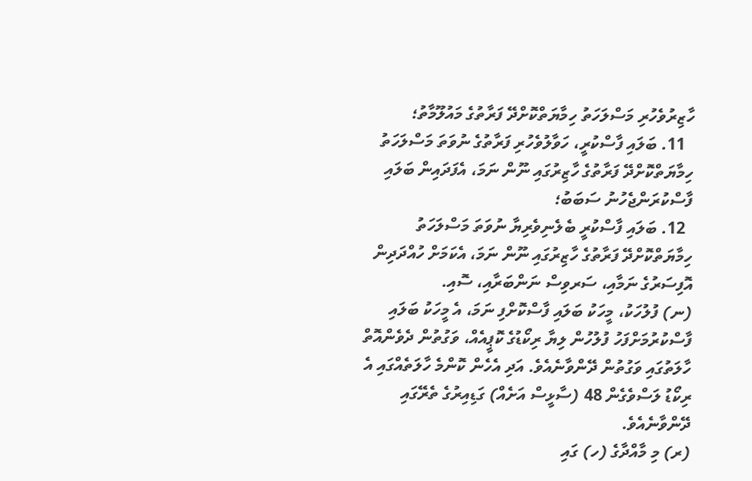ހާޒިރުވެހުރި މަސްލަހަތު ހިމާޔަތްކޮށްދޭ ފަރާތުގެ މައުލޫމާތު؛
  11. ބަލައި ފާސްކުރީ، ހަވާލުވެހުރި ފަރާތުގެ ނުވަތަ މަސްލަހަތު ހިމާޔަތްކޮށްދޭ ފަރާތުގެ ހާޒިރުގައި ނޫން ނަމަ، އެފަދައިން ބަލައި ފާސްކުރަންޖެހުނު ސަބަބު؛
  12. ބަލައި ފާސްކުރީ ބެލެނިވެރިޔާ ނުވަތަ މަސްލަހަތު ހިމާޔަތްކޮށްދޭ ފަރާތުގެ ހާޒިރުގައި ނޫން ނަމަ، އެކަމަށް ހުއްދަދިން އޮފިސަރުގެ ނަމާއި، ސަރވިސް ނަންބަރާއި، ސޮއި.
(ނ) ފުލުހަކު، މީހަކު ބަލައި ފާސްކޮށްފި ނަމަ، އެ މީހަކު ބަލައި ފާސްކުރުމަށްފަހު ފުލުހުން ލިޔާ ރިކޯޑުގެ ކޮޕީއެއް، ވަގުތުން ދެވެންއޮތް ހާލަތުގައި ވަގުތުން ދޭންވާނެއެވެ. އަދި އެހެން ކޮންމެ ހާލަތެއްގައި އެ ރިކޯޑު ލަސްވެގެން 48 (ސާޅީސް އަށެއް) ގަޑިއިރުގެ ތެރޭގައި ދޭންވާނެއެވެ.
(ރ) މި މާއްދާގެ (ހ) ގައި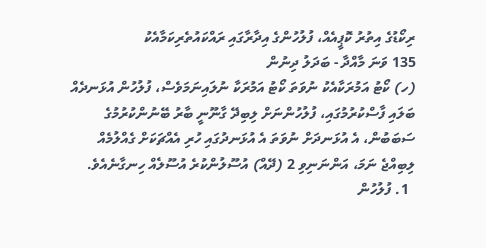ރިކޯޑުގެ އިތުރު ކޮޕީއެއް، ފުލުހުންގެ އިދާރާގައި ރައްކައުތެރިކަމާއެކު
135 ވަނަ މާއްދާ - ބަދަލު ދިނުން
(ހ) ކޯޓު އަމުރަކާއެކު ނުވަތަ ކޯޓު އަމުރަކާ ނުލައިނަމަވެސް، ފުލުހުން އުޅަނދެއް ބަލައި ފާސްކުރުމުގައި، ފުލުހުންނަށް ލިބިދޭ ގާނޫނީ ބާރު ބޭނުންކުރުމުގެ ސަބަބުން، އެ އުޅަނދަށް ނުވަތަ އެ އުޅަނދުގައި ހުރި އެއްޗަކަށް ގެއްލުމެއް ލިބިއްޖެ ނަމަ، އަންނަނިވި 2 (ދޭއް) އުސޫލުންކުރެ އުސޫލެއް ހިނގާނެއެވެ.
  1. ފުލުހުން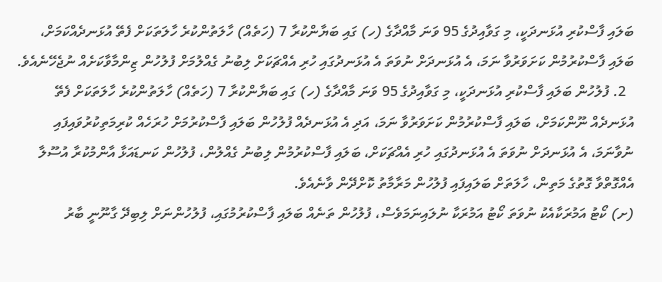ބަލައި ފާސްކުރި އުޅަނދަކީ، މި ގަވާއިދުގެ 95 ވަނަ މާއްދާގެ (ހ) ގައި ބަޔާންކުރާ 7 (ހަތެއް) ހާލަތުންކުރެ ހާލަތަކަށް ފެތޭ އުޅަނދެއްކަމަށް، ބަލައި ފާސްކުރުމުން ކަށަވަރުވާ ނަމަ، އެ އުޅަނދަށް ނުވަތަ އެ އުޅަނދުގައި ހުރި އެއްޗަކަށް ލިބުނު ގެއްލުމަށް ފުލުހުން ޒިންމާވާކަށެއް ނުޖެހޭނެއެވެ.
  2. ފުލުހުން ބަލައި ފާސްކުރި އުޅަނދަކީ، މި ގަވާއިދުގެ 95 ވަނަ މާއްދާގެ (ހ) ގައި ބަޔާންކުރާ 7 (ހަތެއް) ހާލަތުންކުރެ ހާލަތަކަށް ފެތޭ އުޅަނދެއް ނޫންކަމަށް، ބަލައި ފާސްކުރުމުން ކަށަވަރުވާ ނަމަ، އަދި އެ އުޅަނދެއް ފުލުހުން ބަލައި ފާސްކުރުމަށް ހުރަހެއް ކުރިމަތިކުރުވައިފައި ނުވާނަމަ، އެ އުޅަނދަށް ނުވަތަ އެ އުޅަނދުގައި ހުރި އެއްޗަކަށް، ބަލައި ފާސްކުރުމުން ލިބުނު ގެއްލުން، ފުލުހުން ކަނޑައަޅާ އާންމުކުރާ އުސޫލާ އެއްގޮތްވާ ގޮތުގެ މަތިން، ހާލަތަށް ބަލައިފައި ފުލުހުން މަރާމާތު ކޮށްދޭން ވާނެއެވެ.
(ށ) ކޯޓު އަމުރަކާއެކު ނުވަތަ ކޯޓު އަމުރަކާ ނުލައިނަމަވެސް، ފުލުހުން ތަނެއް ބަލައި ފާސްކުރުމުގައި، ފުލުހުންނަށް ލިބިދޭ ގާނޫނީ ބާރު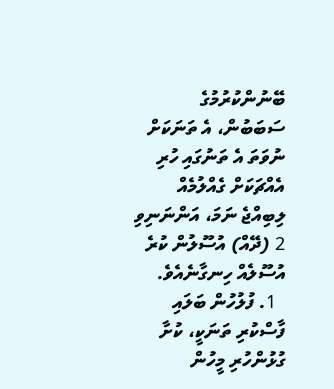ބޭނުންކުރުމުގެ ސަބަބުން، އެ ތަނަކަށް ނުވަތަ އެ ތަނުގައި ހުރި އެއްޗަކަށް ގެއްލުމެއް ލިބިއްޖެ ނަމަ، އަންނަނިވި 2 (ދޭއް) އުސޫލުން ކުރެ އުސޫލެއް ހިނގާނެއެވެ.
  1. ފުލުހުން ބަލައި ފާސްކުރި ތަނަކީ، ކުށާ ގުޅުންހުރި މީހުން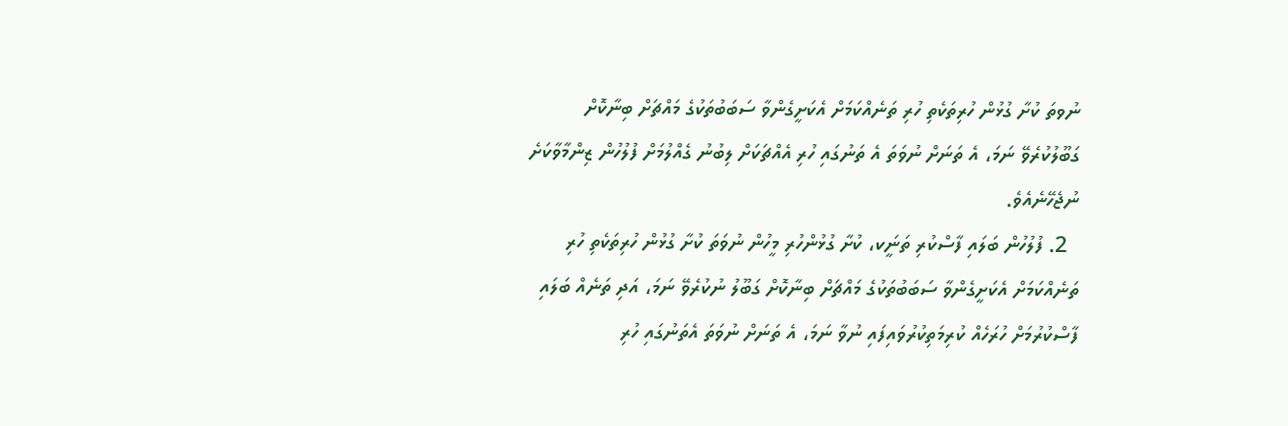ނުވތަ ކުށާ ގުޅުން ހުރިތަކެތި ހުރި ތަނެއްކަމަށް އެކަށީގެންވާ ސަބަބުތަކުގެ މައްޗަށް ބިނާކޮށް ގަބޫލުކުރެވޭ ނަމަ، އެ ތަނަށް ނުވަތަ އެ ތަނުގައި ހުރި އެއްޗަކަށް ލިބުނު ގެއްލުމަށް ފުލުހުން ޒިންމާވާކަށެ ނުޖެހޭނެއެވެ.
  2. ފުލުހުން ބަލައި ފާސްކުރި ތަނީަކ، ކުށާ ގުޅުންހުރި މީހުން ނުވަތަ ކުށާ ގުޅުން ހުރިތަކެތި ހުރި ތަނެއްކަމަށް އެކަށީގެންވާ ސަބަބުތަކުގެ މައްޗަށް ބިނާކޮށް ގަބޫލު ނުކުރެވޭ ނަމަ، އަދި ތަނެއް ބަލައި ފާސްކުރުމަށް ހުރަހެއް ކުރިމަތިކުރުވައިފައި ނުވާ ނަމަ، އެ ތަނަށް ނުވަތަ އެތަނުގައި ހުރި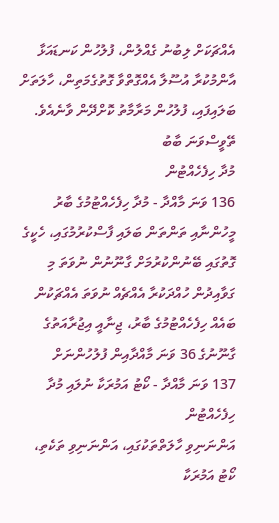އެއްޗަކަށް ލިބުނު ގެއްލުން، ފުލުހުން ކަނޑައަޅާ އާންމުކުރާ އުސޫލާ އެއްގޮތްވާ ގޮތުގެމަތިން، ހާލަތަށް ބަލައިފައި، ފުލުހުން މަރާމާތު ކޮށްދޭން ވާނެއެވެ.
ތޭވީސްވަނަ ބާބު
މުދާ ހިފެހެއްޓުން
136 ވަނަ މާއްދާ - މުދާ ހިފެހެއްޓުމުގެ ބާރު
މީހުންނާއި ތަންތަން ބަލައި ފާސްކުރުމުގައި، ހެކީގެ ގޮތުގައި ބޭނުންކުރުމަށް ގާނޫނުން ނުވަތަ މި ގަވާއިދުން ހުއްދަކުރާ އެއްޗެއް ނުވަތަ އެއްޗަކުން ބައެއް ހިފެހެއްޓުމުގެ ބާރު، ޖިނާއީ އިޖުރާއަތުގެ ގާނޫނުގެ 36 ވަނަ މާއްދާއިން ފުލުހުންނަށް
137 ވަނަ މާއްދާ - ކޯޓު އަމުރަކާ ނުލައި މުދާ ހިފެހެއްޓުން
އަންނަނިވި ހާލަތްތަކުގައި، އަންނަނިވި ތަކެތި، ކޯޓު އަމުރަކާ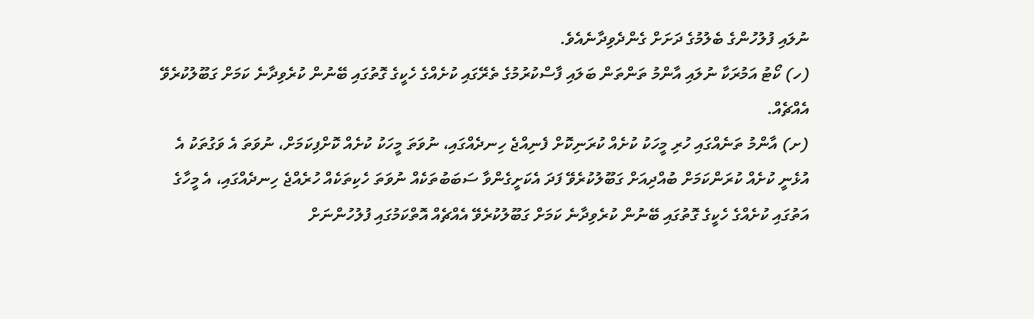ނުލައި ފުލުހުންގެ ބެލުމުގެ ދަށަށް ގެންދެވިދާނެއެވެ.
(ހ) ކޯޓު އަމުރަކާ ނުލައި އާންމު ތަންތަން ބަލައި ފާސްކުރުމުގެ ތެރޭގައި ކުށެއްގެ ހެކީގެ ގޮތުގައި ބޭނުން ކުރެވިދާނެ ކަމަށް ގަބޫލުކުރެވޭ އެއްޗެއް.
(ށ) އާންމު ތަނެއްގައި ހުރި މީހަކު ކުށެއް ކުރަނިކޮށް ފެނިއްޖެ ހިނދެއްގައި، ނުވަތަ މީހަކު ކުށެއް ކޮށްފިކަމަށް، ނުވަތަ އެ ވަގުތަކު އެ އުޅެނީ ކުށެއް ކުރަންކަމަށް ބުއްދިއަށް ގަބޫލުކުރެވޭ ފަދަ އެކަށީގެންވާ ސަބަބުތަކެއް ނުވަތަ ހެކިތަކެއް ހުރެއްޖެ ހިނދެއްގައި، އެ މީހާގެ އަތުގައި ކުށެއްގެ ހެކީގެ ގޮތުގައި ބޭނުން ކުރެވިދާނެ ކަމަށް ގަބޫލުކުރެވޭ އެއްޗެއް އޮތްކަމުގައި ފުލުހުންނަށް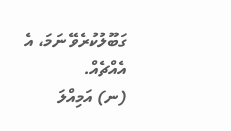ގަބޫލުކުރެވޭ ނަމަ، އެ އެއްޗެއް.
(ނ) އަމިއްލަ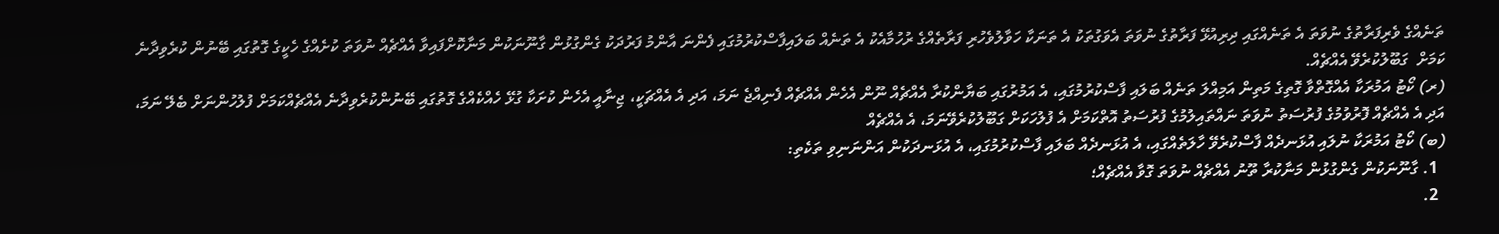ތަނެއްގެ ވެރިފަރާތުގެ ނުވަތަ އެ ތަނެއްގައި ދިރިއުޅޭ ފަރާތުގެ ނުވަތަ އެވަގުތަކު އެ ތަނަކާ ހަވާލުވެހުރި ފަރާތެއްގެ ރުހުމާއެކު އެ ތަނެއް ބަލައިފާސްކުރުމުގައި ފެންނަ އާންމު ފަރުދަކު ގެންގުޅުން ގާނޫނަކުން މަނާކޮށްފައިވާ އެއްޗެއް ނުވަތަ ކުށެއްގެ ހެކީގެ ގޮތުގައި ބޭނުން ކުރެވިދާނެ ކަމަށް  ގަބޫލުކުރެވޭ އެއްޗެއް.
(ރ) ކޯޓު އަމުރަކާ އެއްގޮތްވާ ގޮތިގެ މަތިން އަމިއްލަ ތަނެއް ބަލައި ފާސްކުރުމުގައި، އެ އަމުރުގައި ބަޔާންކުރާ އެއްޗެއް ނޫން އެހެން އެއްޗެއް ފެނިއްޖެ ނަމަ، އަދި އެ އެއްޗަކީ، ޖިނާއީ އެހެން ކުށަކާ ގުޅޭ ހެއްކެއްގެ ގޮތުގައި ބޭނުންކުރެވިދާނެ އެއްޗެއްކަމަށް ފުލުހުންނަށް ބެލޭ ނަމަ، އަދި އެ އެއްޗެއް ފޮރުވުމުގެ ފުރުސަތު ނުވަތަ ނައްތައިލުމުގެ ފުރުސަތު އޮތްކަމަށް އެ ފުލުހަކަށް ގަބޫލުކުރެވޭނަމަ، އެ އެއްޗެއް
(ބ) ކޯޓު އަމުރަކާ ނުލައި އުޅަނދެއް ފާސްކުރެވޭ ހާލަތެއްގައި، އެ އުޅަނދެއް ބަލައި ފާސްކުރުމުގައި، އެ އުޅަނދަކުން އަންނަނިވި ތަކެތި:
  1. ގާނޫނަކުން ގެންގުޅުން މަނާކުރާ ތޫނު އެއްޗެއް ނުވަތަ ގޮވާ އެއްޗެއް؛
  2.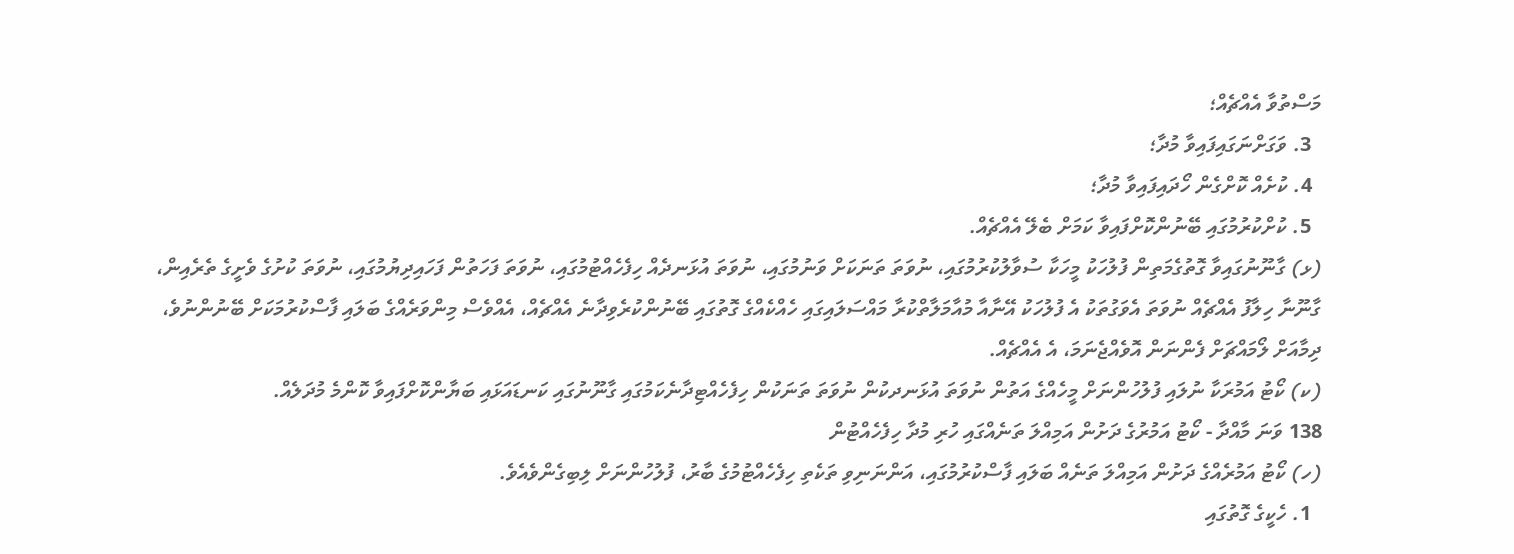މަސްތުވާ އެއްޗެއް؛
  3. ވަގަށްނަގައިފައިވާ މުދާ؛
  4. ކުށެއް ކޮށްގެން ހޯދައިފައިވާ މުދާ؛
  5. ކުށްކުރުމުގައި ބޭނުންކޮށްފައިވާ ކަމަށް ބެލޭ އެއްޗެއް.
(ޅ) ގާނޫނުގައިވާ ގޮތުގެމަތިން ފުލުހަކު މީހަކާ ސުވާލުކުރުމުގައި، ނުވަތަ ތަނަކަށް ވަނުމުގައި، ނުވަތަ އުޅަނދެއް ހިފެހެއްޓުމުގައި، ނުވަތަ ފަހަތުން ފަހައިދިޔުމުގައި، ނުވަތަ ކުށުގެ ވެށީގެ ތެރެއިން، ގާނޫނާ ހިލާފު އެއްޗެއް ނުވަތަ އެވަގުތަކު އެ ފުލުހަކު އޭނާއާ މުއާމަލާތްކުރާ މައްސަލައިގައި ހެއްކެއްގެ ގޮތުގައި ބޭނުންކުރެވިދާނެ އެއްޗެއް، އެއްވެސް މިންވަރެއްގެ ބަލައި ފާސްކުރުމަކަށް ބޭނުންނުވެ، ދިމާއަށް ލޯމައްޗަށް ފެންނަން އޮވެއްޖެނަމަ، އެ އެއްޗެއް.
(ކ) ކޯޓު އަމުރަކާ ނުލައި ފުލުހުންނަށް މީހެއްގެ އަތުން ނުވަތަ އުޅަނދކުން ނުވަތަ ތަނަކުން ހިފެހެއްޓިދާނެކަމުގައި ގާނޫނުގައި ކަނޑައަޅައި ބަޔާންކޮށްފައިވާ ކޮންމެ މުދަލެއް.
138 ވަނަ މާއްދާ - ކޯޓު އަމުރުގެ ދަށުން އަމިއްލަ ތަނެއްގައި ހުރި މުދާ ހިފެހެއްޓުން
(ހ) ކޯޓު އަމުރެއްގެ ދަށުން އަމިއްލަ ތަނެއް ބަލައި ފާސްކުރުމުގައި، އަންނަނިވި ތަކެތި ހިފެހެއްޓުމުގެ ބާރު، ފުލުހުންނަށް ލިބިގެންވެއެވެ.
  1. ހެކީގެ ގޮތުގައި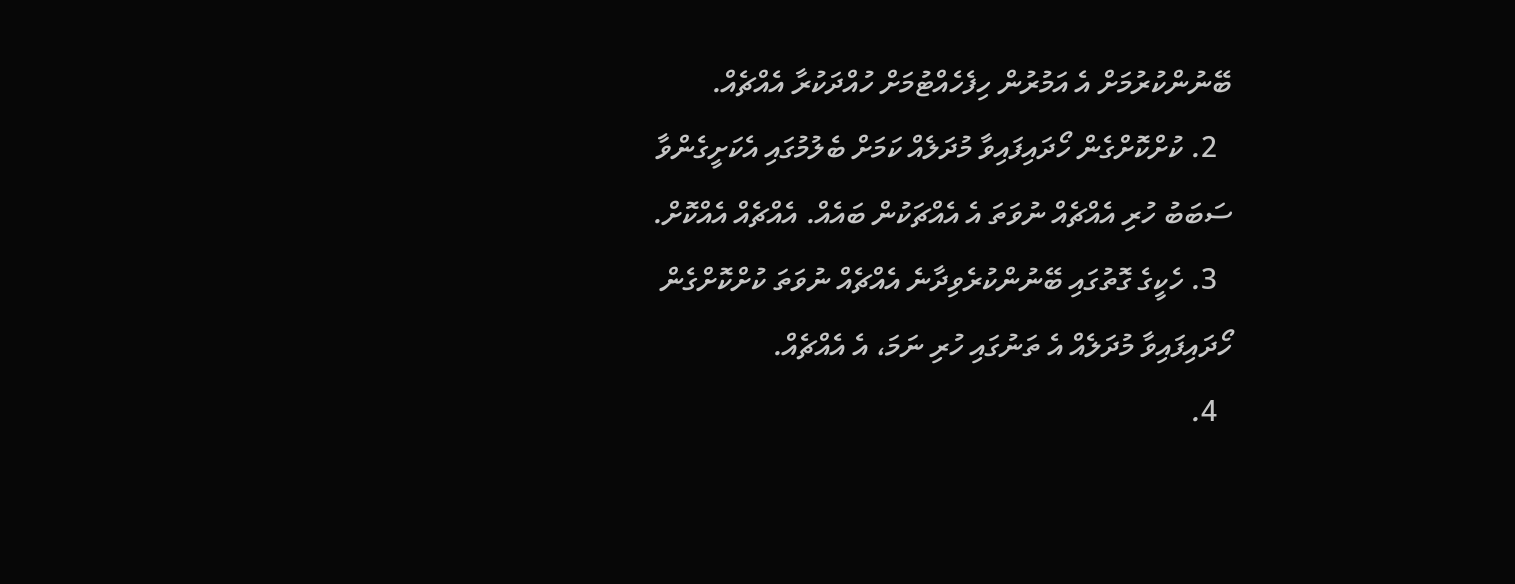ބޭނުންކުރުމަށް އެ އަމުރުން ހިފެހެއްޓުމަށް ހުއްދަކުރާ އެއްޗެއް.
  2. ކުށްކޮށްގެން ހޯދައިފައިވާ މުދަލެއް ކަމަށް ބެލުމުގައި އެކަށީގެންވާ ސަބަބު ހުރި އެއްޗެއް ނުވަތަ އެ އެއްޗަކުން ބައެއް. އެއްޗެއް އެއްކޮށް.
  3. ހެކީގެ ގޮތުގައި ބޭނުންކުރެވިދާނެ އެއްޗެއް ނުވަތަ ކުށްކޮށްގެން ހޯދައިފައިވާ މުދަލެއް އެ ތަނުގައި ހުރި ނަމަ، އެ އެއްޗެއް.
  4.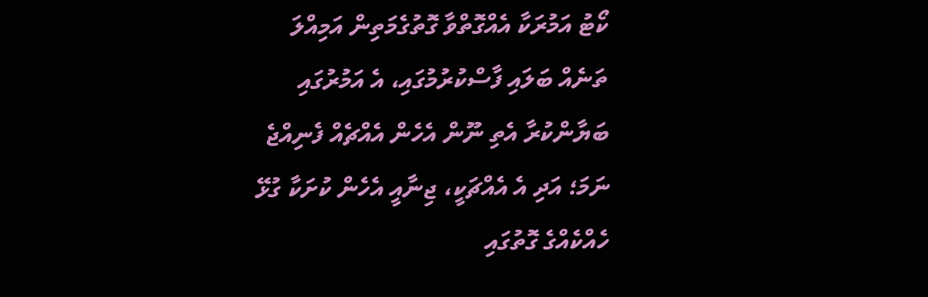ކޯޓު އަމުރަކާ އެއްގޮތްވާ ގޮތުގެމަތިން އަމިއްލަ ތަނެއް ބަލައި ފާސްކުރުމުގައި، އެ އަމުރުގައި ބަޔާންކުރާ އެތި ނޫން އެހެން އެއްޗެއް ފެނިއްޖެ ނަމަ؛ އަދި އެ އެއްޗަކީ، ޖިނާއީ އެހެން ކުށަކާ ގުޅޭ ހެއްކެއްގެ ގޮތުގައި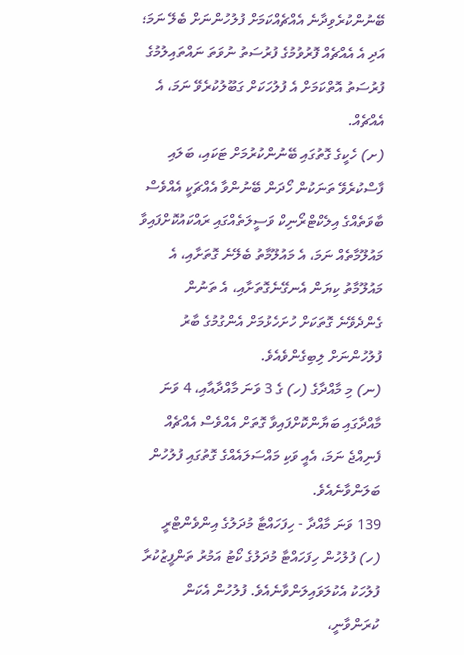ބޭނުންކުރެވިދާނެ އެއްޗެއްކަމަށް ފުލުހުންނަށް ބެލޭ ނަމަ؛ އަދި އެ އެއްޗެއް ފޮރުވުމުގެ ފުރުސަތު ނުވަތަ ނައްތައިލުމުގެ ފުރުސަތު އޮތްކަމަށް އެ ފުލުހަކަށް ގަބޫލުކުރެވޭ ނަމަ، އެ އެއްޗެއް.
(ށ) ހެކީގެ ގޮތުގައި ބޭނުންކުރުމަށް ޓަކައި، ބަލައި ފާސްކުރެވޭ ތަނަކުން ހޯދަން ބޭނުންވާ އެއްޗަކީ އެއްވެސް ބާވަތެއްގެ އިލެކްޓްރޯނިކް ވަސީލަތެއްގައި ރައްކައުކޮށްފައިވާ މައުލޫމާތެއް ނަމަ، އެ މައުލޫމާތު ބެލޭނެ ގޮތަށާއި، އެ މައުލޫމާތު ކިޔަން އެނގޭނެގޮތަށާއި، އެ ތަނުން ގެންދެވޭނެ ގޮތަކަށް ހުށަހެޅުމަށް އެންގުމުގެ ބާރު ފުލުހުންނަށް ލިބިގެންވެއެވެ.
(ނ) މި މާއްދާގެ (ހ) ގެ 3 ވަނަ މާއްދާއާއި، 4 ވަނަ މާއްދާގައި ބަޔާންކޮށްފައިވާ ގޮތަށް އެއްވެސް އެއްޗެއް ފެނިއްޖެ ނަމަ، އެއީ ވަކި މައްސަލައެއްގެ ގޮތުގައި ފުލުހުން ބަލަންވާނެއެވެ.
139 ވަނަ މާއްދާ - ހިފަހައްޓާ މުދަލުގެ އިންވެންޓްރީ
(ހ) ފުލުހުން ހިފަހައްޓާ މުދަލުގެ ކޯޓު އަމުރު ތަންފީޒުކުރާ ފުލުހަކު އެކުލަވައިލަންވާނެއެވެ. ފުލުހުން އެކަން ކުރަންވާނީ،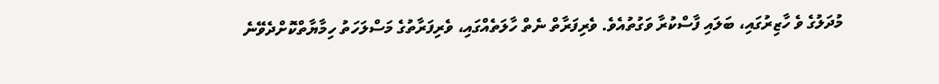މުދަލުގެ ވެ ހާޒިރުގައި، ބަލައި ފާސްކުރާ ވަގުތުއެވެ. ވެރިފަރާތް ނެތް ހާލަތެއްގައި، ވެރިފަރާތުގެ މަސްލަހަތު ހިމާޔާތްކޮށްދެވޭނެ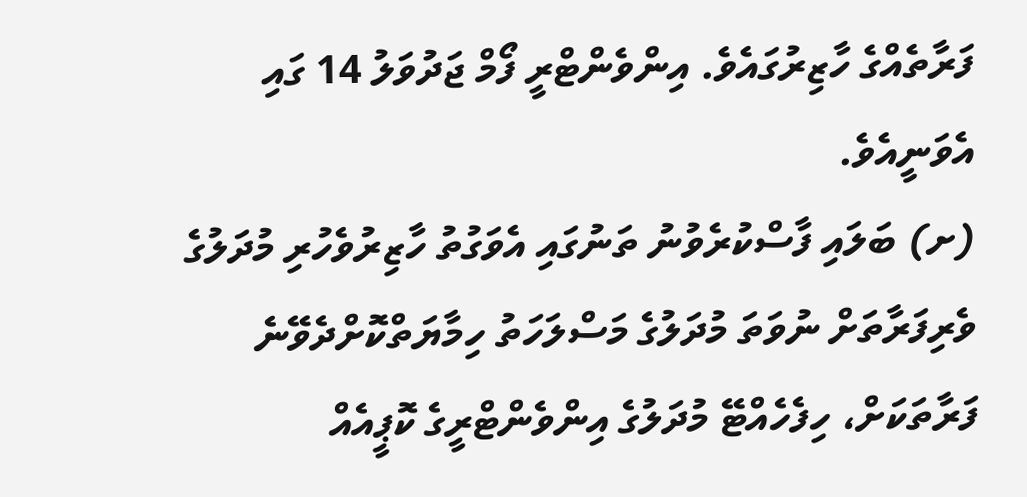ފަރާތެއްގެ ހާޒިރުގައެވެ. އިންވެންޓްރީ ފޯމް ޖަދުވަލު 14 ގައި އެވަނީއެވެ.
(ށ) ބަލައި ފާސްކުރެވުނު ތަނުގައި އެވަގުތު ހާޒިރުވެހުރި މުދަލުގެ ވެރިފަރާތަށް ނުވަތަ މުދަލުގެ މަސްލަހަތު ހިމާޔަތްކޮށްދެވޭނެ ފަރާތަކަށް، ހިފެހެއްޓޭ މުދަލުގެ އިންވެންޓްރީގެ ކޮޕީއެއް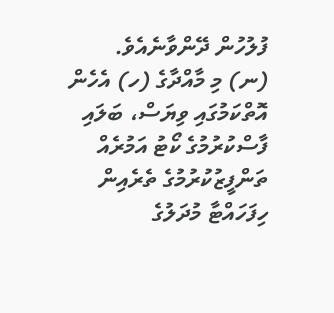ފުލުހުން ދޭންވާނެއެވެ.
(ނ) މި މާއްދާގެ (ހ) އެހެން އޮތްކަމުގައި ވިޔަސް، ބަލައި ފާސްކުރުމުގެ ކޯޓު އަމުރެއް ތަންފީޒުކުރުމުގެ ތެރެއިން ހިފަހައްޓާ މުދަލުގެ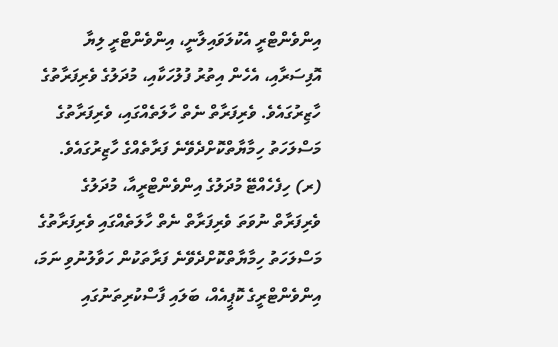އިންވެންޓްރީ އެކުލަވައިލާނީ، އިންވެންޓްރީ ލިޔާ އޮފިސަރާއި، އެހެން އިތުރު ފުލުހަކާއި، މުދަލުގެ ވެރިފަރާތުގެ ހާޒިރުގައެވެ. ވެރިފަރާތް ނެތް ހާލަތެއްގައި، ވެރިފަރާތުގެ މަސްލަހަތު ހިމާޔާތްކޮށްދެވޭނެ ފަރާތެއްގެ ހާޒިރުގައެވެ.
(ރ) ހިފެހެއްޓޭ މުދަލުގެ އިންވެންޓްރީއާ، މުދަލުގެ ވެރިފަރާތް ނުވަތަ ވެރިފަރާތް ނެތް ހާލަތެއްގައި ވެރިފަރާތުގެ މަސްލަހަތު ހިމާޔާތްކޮށްދެވޭނެ ފަރާތަކުން ހަވާލުނުވި ނަމަ، އިންވެންޓްރީގެ ކޮޕީއެއް، ބަލައި ފާސްކުރިތަނުގައި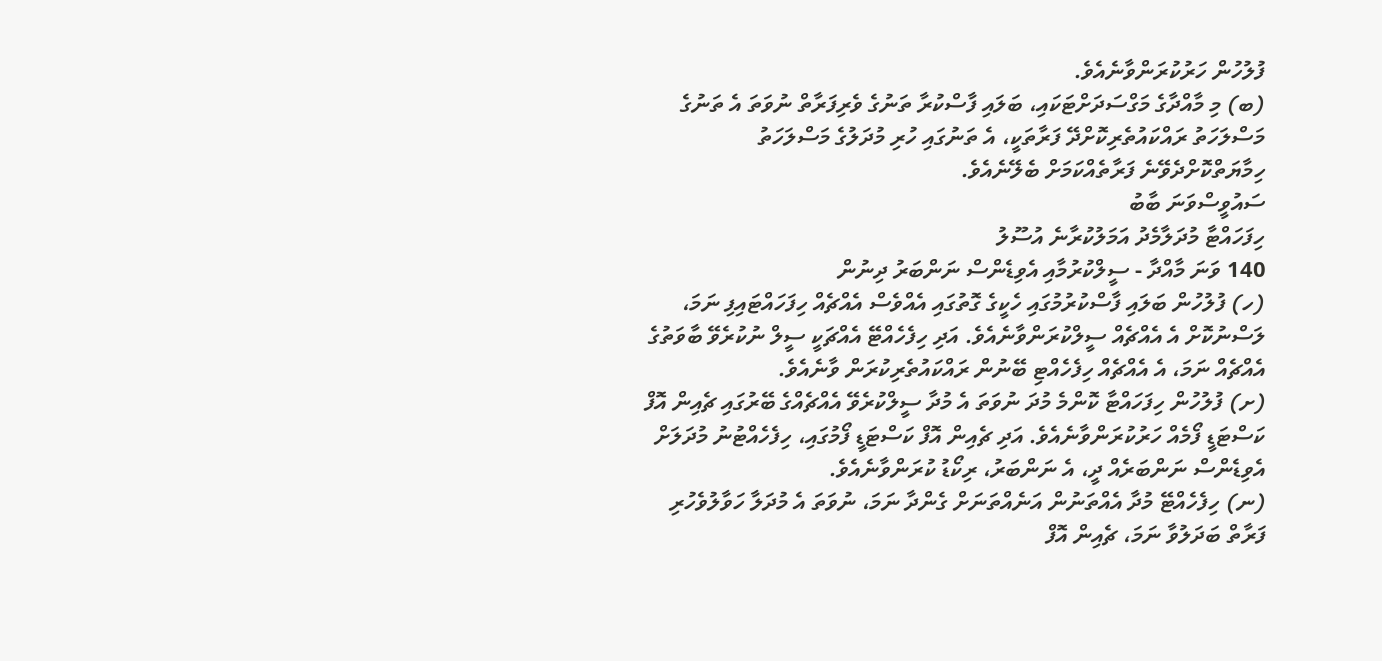ފުލުހުން ހަރުކުރަންވާނެއެވެ.
(ބ) މި މާއްދާގެ މަގްސަދަށްޓަކައި، ބަލައި ފާސްކުރާ ތަނުގެ ވެރިފަރާތް ނުވަތަ އެ ތަނުގެ މަސްލަހަތު ރައްކައުތެރިކޮށްދޭ ފަރާތަކީ، އެ ތަނުގައި ހުރި މުދަލުގެ މަސްލަހަތު ހިމާޔަތްކޮށްދެވޭނެ ފަރާތެއްކަމަށް ބެލޭނެއެވެ.
ސައުވީސްވަނަ ބާބު
ހިފަހައްޓާ މުދަލާމެދު އަމަލުކުރާނެ އުސޫލު
140 ވަނަ މާއްދާ - ސީލްކުރުމާއި އެވިޑެންސް ނަންބަރު ދިނުން
(ހ) ފުލުހުން ބަލައި ފާސްކުރުމުގައި ހެކީގެ ގޮތުގައި އެއްވެސް އެއްޗެއް ހިފަހައްޓައިފި ނަމަ، ލަސްނުކޮށް އެ އެއްޗެއް ސީލްކުރަންވާނެއެވެ. އަދި ހިފެހެއްޓޭ އެއްޗަކީ ސީލް ނުކުރެވޭ ބާވަތުގެ އެއްޗެއް ނަމަ، އެ އެއްޗެއް ހިފެހެއްޓި ބޭނުން ރައްކައުތެރިކުރަން ވާނެއެވެ.
(ށ) ފުލުހުން ހިފަހައްޓާ ކޮންމެ މުދަ ނުވަތަ އެ މުދާ ސީލްކުރެވޭ އެއްޗެއްގެ ބޭރުގައި ޗެއިން އޮފް ކަސްޓަޑީ ފޯމެއް ހަރުކުރަންވާނެއެވެ. އަދި ޗެއިން އޮފް ކަސްޓަޑީ ފޯމުގައި، ހިފެހެއްޓުނު މުދަލަށް އެވިޑެންސް ނަންބަރެއް ދީ، އެ ނަންބަރު، ރިކޯޑު ކުރަންވާނެއެވެ.
(ނ) ހިފެހެއްޓޭ މުދާ އެއްތަނުން އަނެއްތަނަށް ގެންދާ ނަމަ، ނުވަތަ އެ މުދަލާ ހަވާލުވެހުރި ފަރާތް ބަދަލުވާ ނަމަ، ޗެއިން އޮފް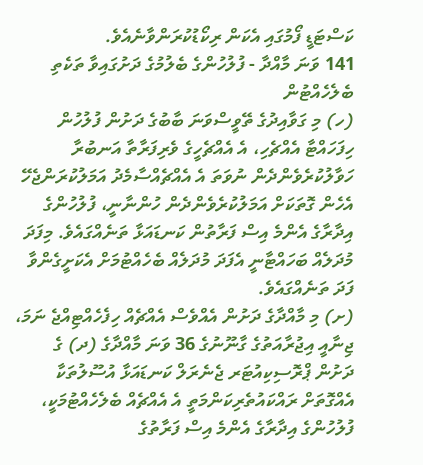ކަސްޓަޑީ ފޯމުގައި އެކަން ރިކޯޑުކުރަންވާނެއެވެ.
141 ވަނަ މާއްދާ - ފުލުހުންގެ ބެލުމުގެ ދަށުގައިވާ ތަކެތި ބެލެހެއްޓުން
(ހ) މި ގަވާއިދުގެ ތޭވީސްވަނަ ބާބުގެ ދަށުން ފުލުހުން ހިފަހައްޓާ އެއްޗެހި، އެ އެއްޗެހީގެ ވެރިފަރާތާ އަނބުރާ ހަވާލުކުރެވެންދެން ނުވަތަ އެ އެއްޗެއްސާމެދު އަމަލުކުރަންޖެހޭ އެހެން ގޮތަކަށް އަމަލުކުރެވެންދެން ހުންނާނީ، ފުލުހުންގެ އިދާރާގެ އެންމެ އިސް ފަރާތުން ކަނޑައަޅާ ތަނެއްގައެވެ. މިފަދަ މުދަލެއް ބަހައްޓާނީ އެފަދަ މުދަލެއް ބެހެއްޓުމަށް އެކަށީގެންވާ ފަދަ ތަނެއްގައެވެ.
(ށ) މި މާއްދާގެ ދަށުން އެއްވެސް އެއްޗެއް ހިފެހެއްޓިއްޖެ ނަމަ، ޖިނާއީ އިޖުރާއަތުގެ ގާނޫނުގެ 36 ވަނަ މާއްދާގެ (ދ) ގެ ދަށުން ޕްރޮސިކިއުޓަރ ޖެނެރަލް ކަނޑައަޅާ އުސޫލުތަކާ އެއްގޮތަށް ރައްކައުތެރިކަންމަތީ އެ އެއްޗެއް ބެލެހެއްޓުމަކީ، ފުލުހުންގެ އިދާރާގެ އެންމެ އިސް ފަރާތުގެ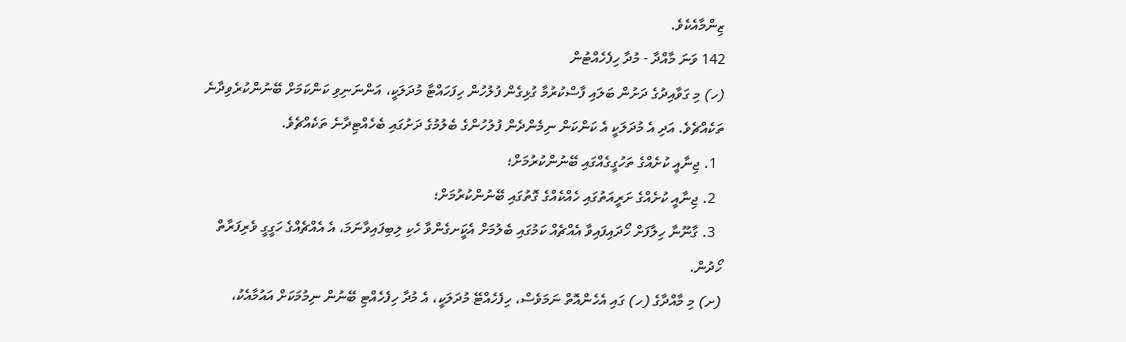ޒިންމާއެކެވެ.
142 ވަނަ މާއްދާ - މުދާ ހިފެހެއްޓުން
(ހ) މި ގަވާއިދުގެ ދަށުން ބަލައި ފާސްކުރުމާ ގުޅިގެން ފުލުހުން ހިފަހައްޓާ މުދަލަކީ، އަންނަނިވި ކަންކަމަށް ބޭނުންކުރެވިދާނެ ތަކެއްޗެވެ. އަދި އެ މުދަލަކީ އެ ކަންކަން ނިމެންދެން ފުލުހުންގެ ބެލުމުގެ ދަށުގައި ބެހެއްޓިދާނެ ތަކެއްޗެވެ.
  1. ޖިނާއީ ކުށެއްގެ ތަހުގީގެއްގައި ބޭނުންކުރުމަށް؛
  2. ޖިނާއީ ކުށެއްގެ ށަރީއަތުގައި ހެއްކެއްގެ ގޮތުގައި ބޭނުންކުރުމަށް؛
  3. ގާނޫނާ ހިލާފަށް ހޯދައިފައިވާ އެއްޗެއް ކަމުގައި ބެލުމަށް އެކީަށގެންވާ ހެކި ލިބިފައިވާނަމަ، އެ އެއްޗެއްގެ ހަގީގީ ވެރިފަރާތް ހޯދުން.
(ށ) މި މާއްދާގެ (ހ) ގައި އެހެންއޮތް ނަމަވެސް، ހިފެހެއްޓޭ މުދަލަކީ، އެ މުދާ ހިފެހެއްޓި ބޭނުން ނިމުމަކަށް އައުމާއެކު،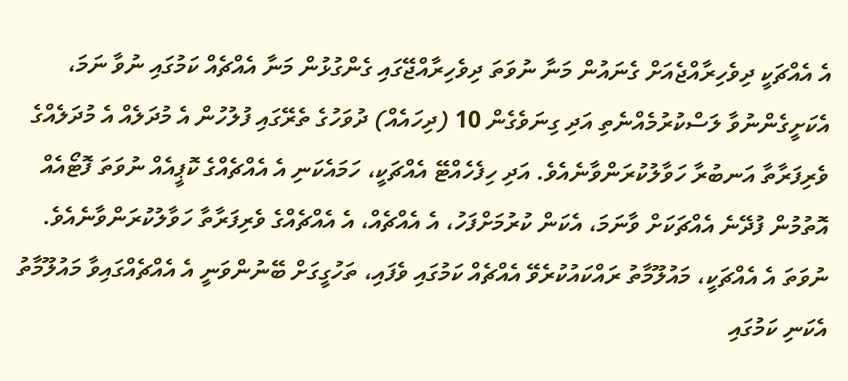އެ އެއްޗަކީ ދިވެހިރާއްޖެއަށް ގެނައުން މަނާ ނުވަތަ ދިވެހިރާއްޖޭގައި ގެންގުޅުން މަނާ އެއްޗެއް ކަމުގައި ނުވާ ނަމަ، އެކަށީގެންނުވާ ލަސްކުރުމެއްނެތި އަދި ގިނަވެގެން 10 (ދިހައެއް) ދުވަހުގެ ތެރޭގައި ފުލުހުން އެ މުދަލެއް އެ މުދަލެއްގެ ވެރިފަރާތާ އަނބުރާ ހަވާލުކުރަންވާނެއެވެ. އަދި ހިފެހެއްޓޭ އެއްޗަކީ، ހަމައެކަނި އެ އެއްޗެއްގެ ކޮޕީއެއް ނުވަތަ ފޮޓޯއެއް އޮތުމުން ފުދޭނެ އެއްޗަކަށް ވާނަމަ، އެކަން ކުރުމަށްފަހު، އެ އެއްޗެއް، އެ އެއްޗެއްގެ ވެރިފަރާތާ ހަވާލުކުރަންވާނެއެވެ. ނުވަތަ އެ އެއްޗަކީ، މައުލޫމާތު ރައްކައުކުރެވޭ އެއްޗެއް ކަމުގައި ވެފައި، ތަހުގީގަށް ބޭނުންވަނީ އެ އެއްޗެއްގައިވާ މައުލޫމާތު އެކަނި ކަމުގައި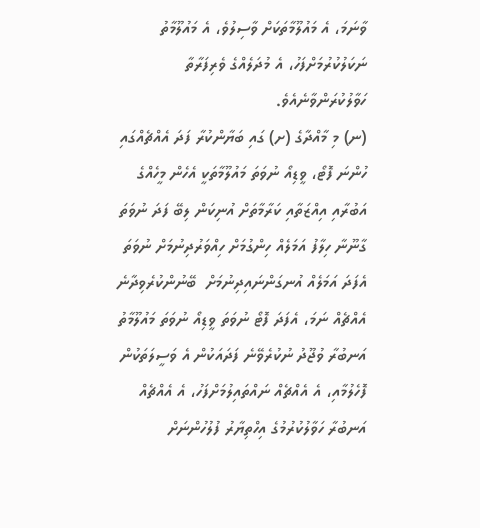ވާނަމަ، އެ މައުލޫމާތަކަށް ވާސިލުވެ، އެ މައުލޫމާތު ނަކަލުކުރުމަށްފަހު، އެ މުދަލެއްގެ ވެރިފަރާތާ ހަވާލުކުރަންވާނެއެވެ.
(ނ) މި މާއްދާގެ (ށ) ގައި ބަޔާންކުރާ ފަދަ އެއްޗެއްގައި ހުންނަ ފޮޓޯ، ވީޑިއޯ ނުވަތަ މައުލޫމާތަކީ އެހެން މީހެއްގެ އަބުރާއި އިއްޒަތާއި ކަރާމާތަށް އުނިކަން ލިބޭ ފަދަ ނުވަތަ ގާނޫނާ ހިލާފު އަމަލެއް ހިންގުމަށް ހިއްވަރުދިނުމަށް ނުވަތަ އެފަދަ އަމަލެއް އުނގަންނައިދިނުމަށް  ބޭނުންކުރެވިދާނެ އެއްޗެއް ނަމަ، އެފަދަ ފޮޓޯ ނުވަތަ ވީޑިއޯ ނުވަތަ މައުލޫމާތު އަނބުރާ ވުޖޫދު ނުކުރެވޭނެ ފަދައަކުން އެ ވަސީލަތަކުން ފޮހެލުމާއި، އެ އެއްޗެއް ނައްތައިލުމަށްފަހު، އެ އެއްޗެއް އަނބުރާ ހަވާލުކުރުމުގެ އިހްތިޔާރު ފުލުހުންނަށް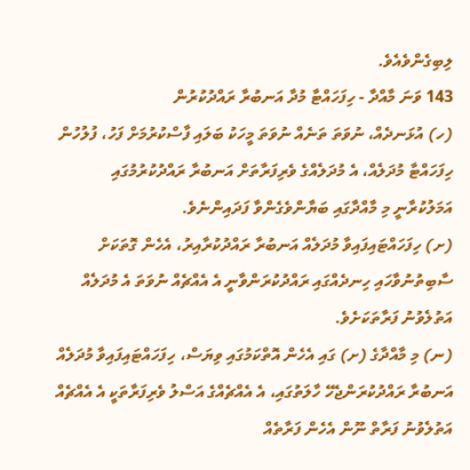ލިބިގެންވެއެވެ.
143 ވަނަ މާއްދާ - ހިފަހައްޓާ މުދާ އަނބުރާ ރައްދުކުރުން
(ހ) އުޅަނދެއް، ނުވަތަ ތަނެއް ނުވަތަ މީހަކު ބަލައި ފާސްކުރުމަށް ފަހު، ފުލުހުން ހިފަހައްޓާ މުދަލެއް، އެ މުދަލެއްގެ ވެރިފަރާތަށް އަނބުރާ ރައްދުކުރުމުގައި އަމަލުކުރާނީ މި މާއްދާގައި ބަޔާންވެގެންވާ ފަދައިންނެވެ.
(ށ) ހިފަހައްޓައިފައިވާ މުދަލެއް އަނބުރާ ރައްދުކުރާއިރު، އެހެން ގޮތަކަށް ސާބިތުނުވާހައި ހިނދެއްގައި ރައްދުކުރަންވާނީ އެ އެއްޗެއް ނުވަތަ އެ މުދަލެއް އަތުލެވުނު ފަރާތަކަށެވެ.
(ނ) މި މާއްދާގެ (ށ) ގައި އެހެން އޮތްކަމުގައި ވިޔަސް، ހިފަހައްޓައިފައިވާ މުދަލެއް އަނބުރާ ރައްދުކުރަންޖެހޭ ހާލަތުގައި، އެ އެއްޗެއްގެ އަސްލު ވެރިފަރާތަކީ އެ އެއްޗެއް އަތުލެވުނު ފަރާތް ނޫން އެހެން ފަރާތެއް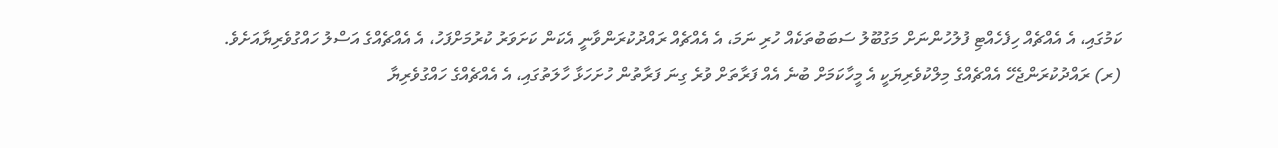ކަމުގައި، އެ އެއްޗެއް ހިފެހެއްޓި ފުލުހުންނަށް މަގުބޫލު ސަބަބުތަކެއް ހުރި ނަމަ، އެ އެއްޗެއް ރައްދުކުރަންވާނީ އެކަން ކަށަވަރު ކުރުމަށްފަހު، އެ އެއްޗެއްގެ އަސްލު ހައްގުވެރިޔާއަށެވެ.
(ރ) ރައްދުކުރަންޖެހޭ އެއްޗެއްގެ މިލްކުވެރިޔަކީ އެ މީހާކަމަށް ބުނެ އެއް ފަރާތަށް ވުރެ ގިނަ ފަރާތުން ހުށަހަޅާ ހާލަތުގައި، އެ އެއްޗެއްގެ ހައްގުވެރިޔާ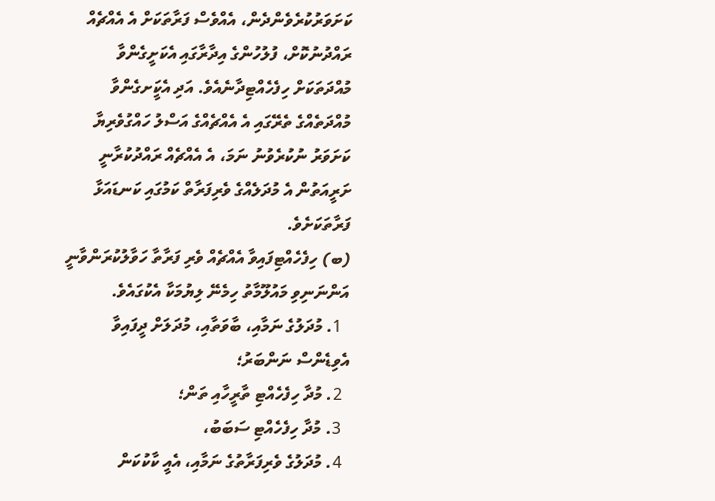ކަށަވަރުކުރެވެންދެން، އެއްވެސް ފަރާތަކަށް އެ އެއްޗެއް ރައްދުނުކޮށް، ފުލުހުންގެ އިދާރާގައި އެކަށީގެންވާ މުއްދަތަކަށް ހިފެހެއްޓިދާނެއެވެ. އަދި އެކީަށގެންވާ މުއްދަތެއްގެ ތެރޭގައި އެ އެއްޗެއްގެ އަސްލު ހައްގުވެރިޔާ ކަށަވަރު ނުކުރެވުނު ނަމަ، އެ އެއްޗެއް ރައްދުކުރާނީ ށަރީއަތުން އެ މުދަލެއްގެ ވެރިފަރާތް ކަމުގައި ކަނޑައަޅާ ފަރާތަކަށެވެ.
(ބ) ހިފެހެއްޓިފައިވާ އެއްޗެއް ވެރި ފަރާތާ ހަވާލުކުރަންވާނީ އަންނަނިވި މައުލޫމާތު ހިމެނޭ ލިޔުމަކާ އެކުގައެވެ.
  1. މުދަލުގެ ނަމާއި، ބާވަތާއި، މުދަލަށް ދީފައިވާ އެވިޑެންސް ނަންބަރު؛
  2. މުދާ ހިފެހެއްޓި ތާރީހާއި ތަން؛
  3. މުދާ ހިފެހެއްޓި ސަބަބު،
  4. މުދަލުގެ ވެރިފަރާތުގެ ނަމާއި، އެއީ ކާކުކަން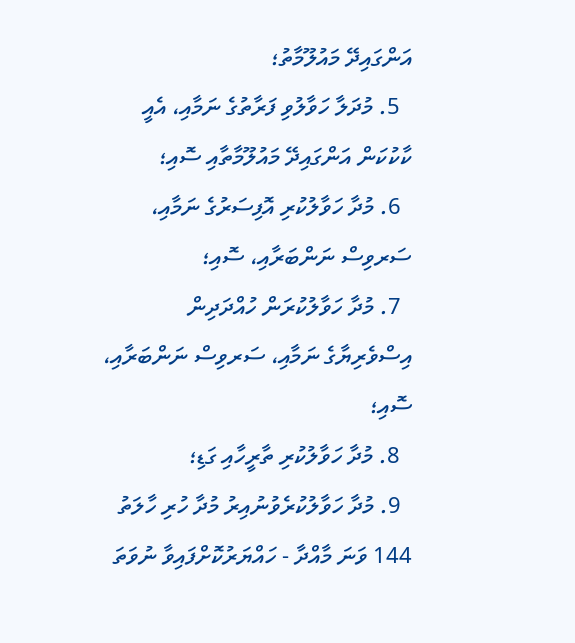އަންގައިދޭ މައުލޫމާތު؛
  5. މުދަލާ ހަވާލުވި ފަރާތުގެ ނަމާއި، އެއީ ކާކުކަން އަންގައިދޭ މައުލޫމާތާއި ސޮއި؛
  6. މުދާ ހަވާލުކުރި އޮފިސަރުގެ ނަމާއި، ސަރވިސް ނަންބަރާއި، ސޮއި؛
  7. މުދާ ހަވާލުކުރަން ހުއްދަދިން އިސްވެރިޔާގެ ނަމާއި، ސަރވިސް ނަންބަރާއި، ސޮއި؛
  8. މުދާ ހަވާލުކުރި ތާރީހާއި ގަޑި؛
  9. މުދާ ހަވާލުކުރެވުނުއިރު މުދާ ހުރި ހާލަތު
144 ވަނަ މާއްދާ - ހައްޔަރުކޮށްފައިވާ ނުވަތަ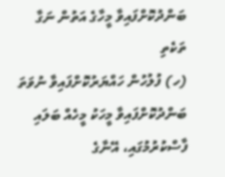ބަންދުކޮށްފައިވާ މީހާގެ އަތުން ނަގާ ތަކެތި
(ހ) ފުލުހުން ހައްޔަރުކޮށްފައިވާ ނުވަތަ ބަންދުކޮށްފައިވާ މީހަކު މީހެއް ބަލައި ފާސްކުރުމުގައި، އޭނާގެ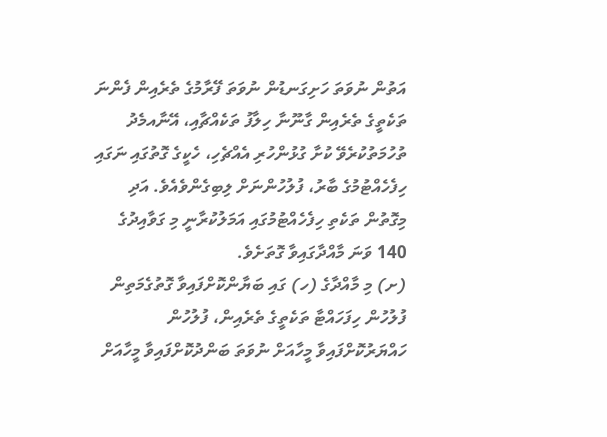އަތުން ނުވަތަ ހަށިގަނޑުން ނުވަތަ ފޭރާމުގެ ތެރެއިން ފެންނަ ތަކެތީގެ ތެރެއިން ގާނޫނާ ހިލާފު ތަކެއްޗާއި، އޭނާއމެދު ތުހުމަތުކުރެވޭ ކުށާ ގުޅުންހުރި އެއްޗެހި، ހެކީގެ ގޮތުގައި ނަގައި ހިފެހެއްޓުމުގެ ބާރު، ފުލުހުންނަށް ލިބިގެންވެއެވެ. އަދި މިގޮތުން ތަކެތި ހިފެހެއްޓުމުގައި އަމަލުކުރާނީ މި ގަވާއިދުގެ 140 ވަނަ މާއްދާގައިވާ ގޮތަށެވެ.
(ށ) މި މާއްދާގެ (ހ) ގައި ބަޔާންކޮށްފައިވާ ގޮތުގެމަތިން ފުލުހުން ހިފަހައްޓާ ތަކެތީގެ ތެރެއިން، ފުލުހުން ހައްޔަރުކޮށްފައިވާ މީހާއަށް ނުވަތަ ބަންދުކޮށްފައިވާ މީހާއަށް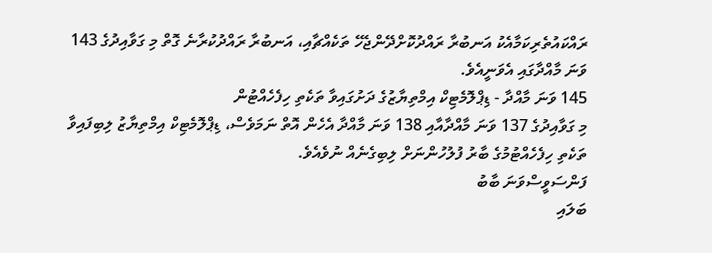ރައްކައުތެރިކަމާއެކު އަނބުރާ ރައްދުކޮށްދޭންޖެހޭ ތަކެއްޗާއި، އަނބުރާ ރައްދުކުރާނެ ގޮތް މި ގަވާއިދުގެ 143 ވަނަ މާއްދާގައި އެވަނީއެވެ.
145 ވަނަ މާއްދާ - ޑިޕްލޮމެޓިކް އިމްތިޔާޒުގެ ދަށުގައިވާ ތަކެތި ހިފެހެއްޓުން
މި ގަވާއިދުގެ 137 ވަނަ މާއްދާއާއި 138 ވަނަ މާއްދާ އެހެން އޮތް ނަމަވެސް، ޑިޕްލޮމެޓިކް އިމްތިޔާޒު ލިބިފައިވާ ތަކެތި ހިފެހެއްޓުމުގެ ބާރު ފުލުހުންނަށް ލިބިގެނެއް ނުވެއެވެ.
ފަންސަވީސްވަނަ ބާބު
ބަލައި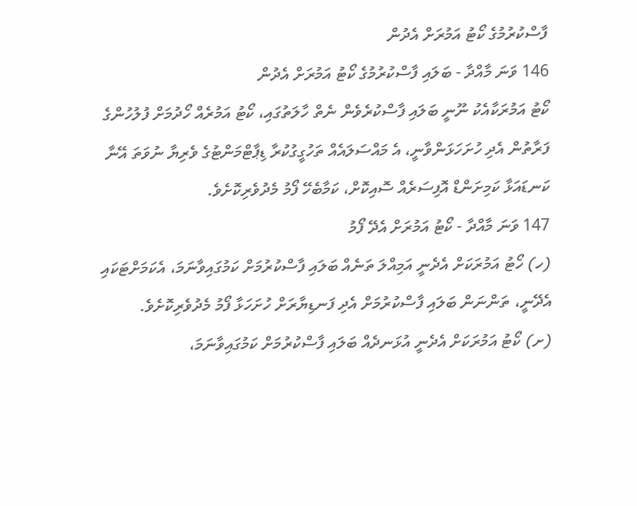ފާސްކުރުމުގެ ކޯޓު އަމުރަށް އެދުން
146 ވަނަ މާއްދާ - ބަލައި ފާސްކުރުމުގެ ކޯޓު އަމުރަށް އެދުން
ކޯޓު އަމުރަކާއެކު ނޫނީ ބަލައި ފާސްކުރެވެން ނެތް ހާލަތުގައި، ކޯޓު އަމުރެއް ހޯދުމަށް ފުލުހުންގެ ފަރާތުން އެދި ހުށަހަޅަންވާނީ، އެ މައްސަލައެއް ތަހުގީގުކުރާ ޑިޕާޓްމަންޓުގެ ވެރިޔާ ނުވަތަ އޭނާ ކަނޑައަޅާ ކަމިށަންޑް އޮފިސަރެއް ސޮއިކޮށް، ކަމާބެހޭ ފޯމު މެދުވެރިކޮށެވެ.
147 ވަނަ މާއްދާ - ކޯޓު އަމުރަށް އެދޭ ފޯމު
(ހ) ހޯޓު އަމުރަކަށް އެދެނީ އަމިއްލަ ތަނެއް ބަލައި ފާސްކުރުމަށް ކަމުގައިވާނަމަ، އެކަމަށްޓަކައި އެދޭނީ، ތަންނަން ބަލައި ފާސްކުރުމަށް އެދި ފަނޑިޔާރަށް ހުށަހަޅާ ފޯމު މެދުވެރިކޮށެވެ.
(ށ) ކޯޓު އަމުރަކަށް އެދެނީ އުޅަނދެއް ބަލައި ފާސްކުރުމަށް ކަމުގައިވާނަމަ،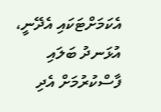އެކަމަށްޓަކައި އެދޭނީ، އުޅަނދު ބަލައި ފާސްކުރުމަށް އެދި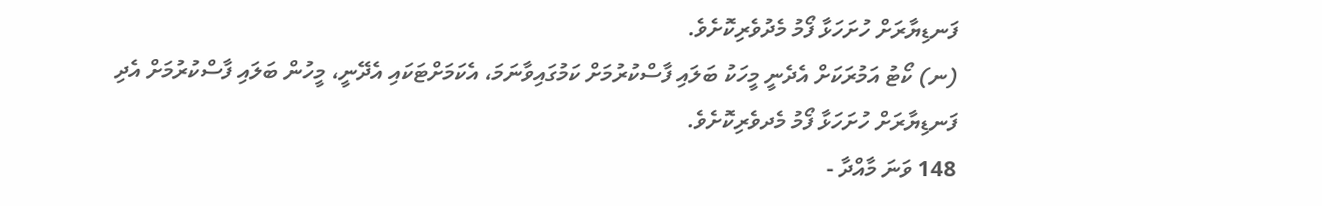ފަނޑިޔާރަށް ހުށަހަޅާ ފޯމު މެދުވެރިކޮށެވެ.
(ނ) ކޯޓު އަމުރަކަށް އެދެނީ މީހަކު ބަލައި ފާސްކުރުމަށް ކަމުގައިވާނަމަ، އެކަމަށްޓަކައި އެދޭނީ، މީހުން ބަލައި ފާސްކުރުމަށް އެދި ފަނޑިޔާރަށް ހުށަހަޅާ ފޯމު މެދވެރިކޮށެވެ.
148 ވަނަ މާއްދާ -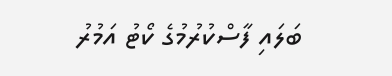ބަލައި ފާސްކުރުމުގެ ކޯޓު އަމުރު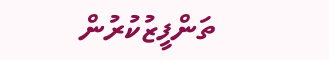ތަންފީޒުކުރުން